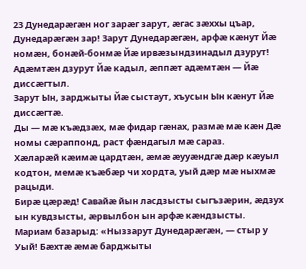23 Дунедарӕгӕн ног зарӕг зарут, ӕгас зӕххы цъар, Дунедарӕгӕн зар! Зарут Дунедарӕгӕн, арфӕ кӕнут Йӕ номӕн, бонӕй-бонмӕ Йӕ ирвӕзындзинадыл дзурут!
Адӕмтӕн дзурут Йӕ кадыл, ӕппӕт адӕмтӕн — Йӕ диссӕгтыл.
Зарут Ын, зарджыты Йӕ сыстаут, хъусын Ын кӕнут Йӕ диссӕгтӕ.
Ды — мӕ къӕдзӕх, мӕ фидар гӕнах, размӕ мӕ кӕн Дӕ номы сӕраппонд, раст фӕндагыл мӕ сараз.
Хӕларӕй кӕимӕ цардтӕн, ӕмӕ ӕууӕндгӕ дӕр кӕуыл кодтон, мемӕ къӕбӕр чи хордта, уый дӕр мӕ ныхмӕ рацыди.
Бирӕ цӕрӕд! Савайӕ йын ласдзысты сыгъзӕрин, ӕдзух ын кувдзысты, ӕрвылбон ын арфӕ кӕндзысты.
Мариам базарыд: «Ныззарут Дунедарӕгӕн, — стыр у Уый! Бӕхтӕ ӕмӕ барджыты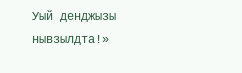Уый денджызы нывзылдта!»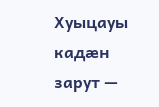Хуыцауы кадӕн зарут —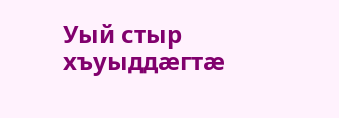Уый стыр хъуыддӕгтӕ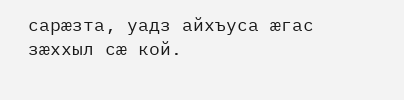сарӕзта, уадз айхъуса ӕгас зӕххыл сӕ кой.